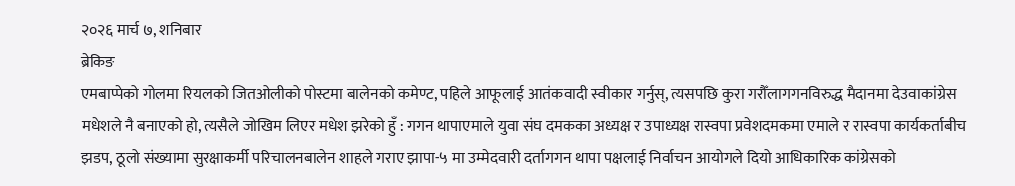२०२६ मार्च ७, शनिबार
ब्रेकिङ
एमबाप्पेको गोलमा रियलको जितओलीको पोस्टमा बालेनको कमेण्ट, पहिले आफूलाई आतंकवादी स्वीकार गर्नुस्, त्यसपछि कुरा गरौँलागगनविरुद्ध मैदानमा देउवाकांग्रेस मधेशले नै बनाएको हो, त्यसैले जोखिम लिएर मधेश झरेको हुँ : गगन थापाएमाले युवा संघ दमकका अध्यक्ष र उपाध्यक्ष रास्वपा प्रवेशदमकमा एमाले र रास्वपा कार्यकर्ताबीच झडप, ठूलो संख्यामा सुरक्षाकर्मी परिचालनबालेन शाहले गराए झापा-५ मा उम्मेदवारी दर्तागगन थापा पक्षलाई निर्वाचन आयोगले दियो आधिकारिक कांग्रेसको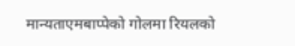मान्यताएमबाप्पेको गोलमा रियलको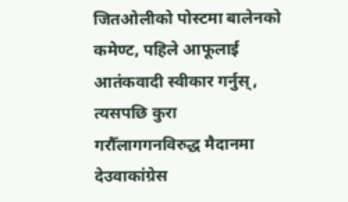जितओलीको पोस्टमा बालेनको कमेण्ट, पहिले आफूलाई आतंकवादी स्वीकार गर्नुस्, त्यसपछि कुरा गरौँलागगनविरुद्ध मैदानमा देउवाकांग्रेस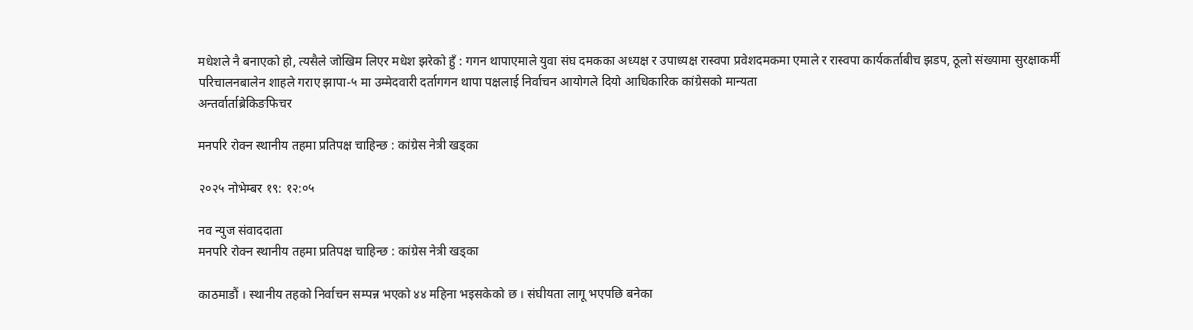मधेशले नै बनाएको हो, त्यसैले जोखिम लिएर मधेश झरेको हुँ : गगन थापाएमाले युवा संघ दमकका अध्यक्ष र उपाध्यक्ष रास्वपा प्रवेशदमकमा एमाले र रास्वपा कार्यकर्ताबीच झडप, ठूलो संख्यामा सुरक्षाकर्मी परिचालनबालेन शाहले गराए झापा-५ मा उम्मेदवारी दर्तागगन थापा पक्षलाई निर्वाचन आयोगले दियो आधिकारिक कांग्रेसको मान्यता
अन्तर्वार्ताब्रेकिङफिचर

मनपरि रोक्न स्थानीय तहमा प्रतिपक्ष चाहिन्छ : कांग्रेस नेत्री खड्का

२०२५ नोभेम्बर १९: १२:०५

नव न्युज संवाददाता
मनपरि रोक्न स्थानीय तहमा प्रतिपक्ष चाहिन्छ : कांग्रेस नेत्री खड्का

काठमाडौं । स्थानीय तहको निर्वाचन सम्पन्न भएको ४४ महिना भइसकेको छ । संघीयता लागू भएपछि बनेका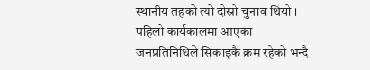स्थानीय तहको त्यो दोस्रो चुनाव थियो । पहिलो कार्यकालमा आएका जनप्रतिनिधिले सिकाइकै क्रम रहेको भन्दै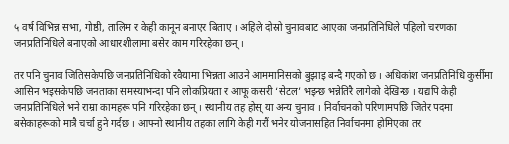५ वर्ष विभिन्न सभा, गोष्ठी, तालिम र केही कानून बनाएर बिताए । अहिले दोस्रो चुनावबाट आएका जनप्रतिनिधिले पहिलो चरणका जनप्रतिनिधिले बनाएको आधारशीलामा बसेर काम गरिरहेका छन् ।

तर पनि चुनाव जितिसकेपछि जनप्रतिनिधिको रवैयामा भिन्नता आउने आममानिसको बुझाइ बन्दै गएको छ । अधिकांश जनप्रतिनिधि कुर्सीमा आसिन भइसकेपछि जनताका समस्याभन्दा पनि लोकप्रियता र आफू कसरी ‘सेटल’ भइन्छ भन्नेतिरै लागेको देखिन्छ । यद्यपि केही जनप्रतिनिधिले भने राम्रा कामहरू पनि गरिरहेका छन् । स्थानीय तह होस् या अन्य चुनाव । निर्वाचनको परिणामपछि जितेर पदमा बसेकाहरूको मात्रै चर्चा हुने गर्दछ । आफ्नो स्थानीय तहका लागि केही गरौं भनेर योजनासहित निर्वाचनमा होमिएका तर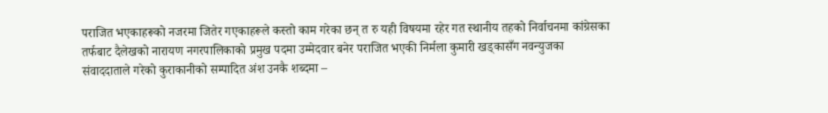पराजित भएकाहरूको नजरमा जितेर गएकाहरूले कस्तो काम गरेका छन् त रु यही विषयमा रहेर गत स्थानीय तहको निर्वाचनमा कांग्रेसका तर्फबाट दैलेखको नारायण नगरपालिकाको प्रमुख पदमा उम्मेदवार बनेर पराजित भएकी निर्मला कुमारी खड्कासँग नवन्युजका संवाददाताले गरेको कुराकानीको सम्पादित अंश उनकै शब्दमा –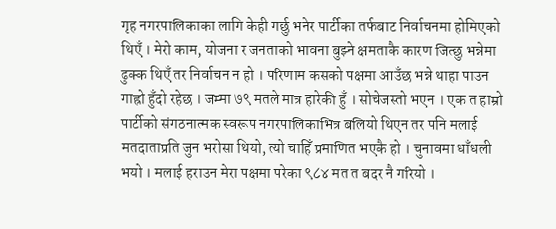गृह नगरपालिकाका लागि केही गर्छु भनेर पार्टीका तर्फबाट निर्वाचनमा होमिएको थिएँ । मेरो काम, योजना र जनताको भावना बुझ्ने क्षमताकै कारण जित्छु भन्नेमा ढुक्क थिएँ तर निर्वाचन न हो । परिणाम कसको पक्षमा आउँछ भन्ने थाहा पाउन गाह्रो हुँदो रहेछ । जम्मा ७९ मतले मात्र हारेकी हुँ । सोचेजस्तो भएन । एक त हाम्रो पार्टीको संगठनात्मक स्वरूप नगरपालिकाभित्र बलियो थिएन तर पनि मलाई मतदाताप्रति जुन भरोसा थियो, त्यो चाहिँ प्रमाणित भएकै हो । चुनावमा धाँधली भयो । मलाई हराउन मेरा पक्षमा परेका ९८४ मत त बदर नै गरियो ।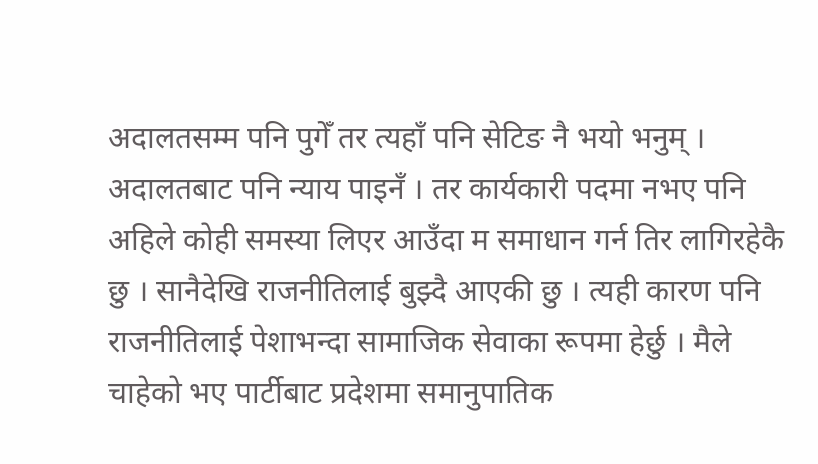अदालतसम्म पनि पुगेँ तर त्यहाँ पनि सेटिङ नै भयो भनुम् । अदालतबाट पनि न्याय पाइनँ । तर कार्यकारी पदमा नभए पनि अहिले कोही समस्या लिएर आउँदा म समाधान गर्न तिर लागिरहेकै छु । सानैदेखि राजनीतिलाई बुझ्दै आएकी छु । त्यही कारण पनि राजनीतिलाई पेशाभन्दा सामाजिक सेवाका रूपमा हेर्छु । मैले चाहेको भए पार्टीबाट प्रदेशमा समानुपातिक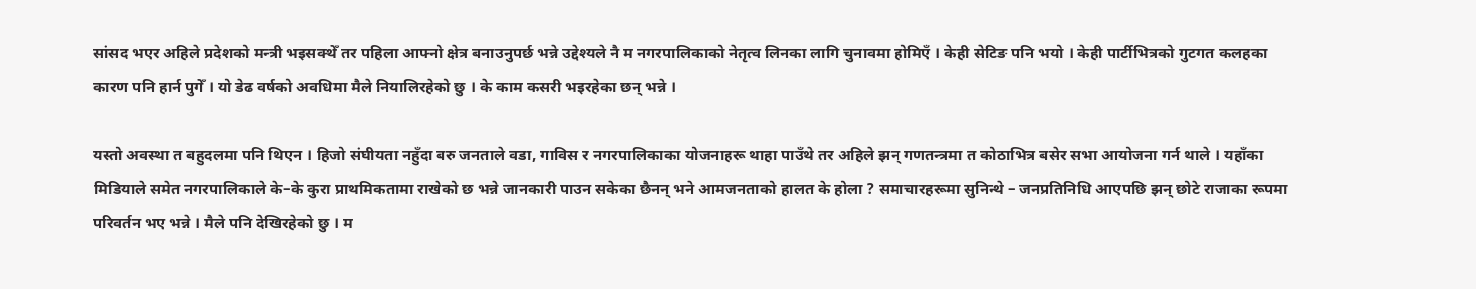सांसद भएर अहिले प्रदेशको मन्त्री भइसक्थेँ तर पहिला आफ्नो क्षेत्र बनाउनुपर्छ भन्ने उद्देश्यले नै म नगरपालिकाको नेतृत्व लिनका लागि चुनावमा होमिएँ । केही सेटिङ पनि भयो । केही पार्टीभित्रको गुटगत कलहका कारण पनि हार्न पुगेँ । यो डेढ वर्षको अवधिमा मैले नियालिरहेको छु । के काम कसरी भइरहेका छन् भन्ने ।

यस्तो अवस्था त बहुदलमा पनि थिएन । हिजो संघीयता नहुँदा बरु जनताले वडा, गाविस र नगरपालिकाका योजनाहरू थाहा पाउँथे तर अहिले झन् गणतन्त्रमा त कोठाभित्र बसेर सभा आयोजना गर्न थाले । यहाँका मिडियाले समेत नगरपालिकाले के–के कुरा प्राथमिकतामा राखेको छ भन्ने जानकारी पाउन सकेका छैनन् भने आमजनताको हालत के होला ? समाचारहरूमा सुनिन्थे – जनप्रतिनिधि आएपछि झन् छोटे राजाका रूपमा परिवर्तन भए भन्ने । मैले पनि देखिरहेको छु । म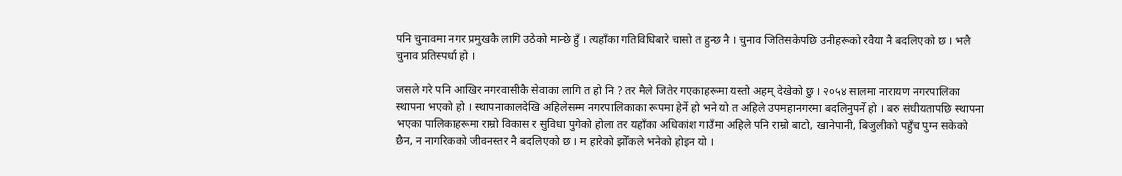पनि चुनावमा नगर प्रमुखकै लागि उठेको मान्छे हुँ । त्यहाँका गतिविधिबारे चासो त हुन्छ नै । चुनाव जितिसकेपछि उनीहरूको रवैया नै बदलिएको छ । भलै चुनाव प्रतिस्पर्धा हो ।

जसले गरे पनि आखिर नगरवासीकै सेवाका लागि त हो नि ? तर मैले जितेर गएकाहरूमा यस्तो अहम् देखेको छु । २०५४ सालमा नारायण नगरपालिका स्थापना भएको हो । स्थापनाकालदेखि अहिलेसम्म नगरपालिकाका रूपमा हेर्ने हो भने यो त अहिले उपमहानगरमा बदलिनुपर्ने हो । बरु संघीयतापछि स्थापना भएका पालिकाहरूमा राम्रो विकास र सुविधा पुगेको होला तर यहाँका अधिकांश गाउँमा अहिले पनि राम्रो बाटो, खानेपानी, बिजुलीको पहुँच पुग्न सकेको छैन, न नागरिकको जीवनस्तर नै बदलिएको छ । म हारेको झोँकले भनेको होइन यो ।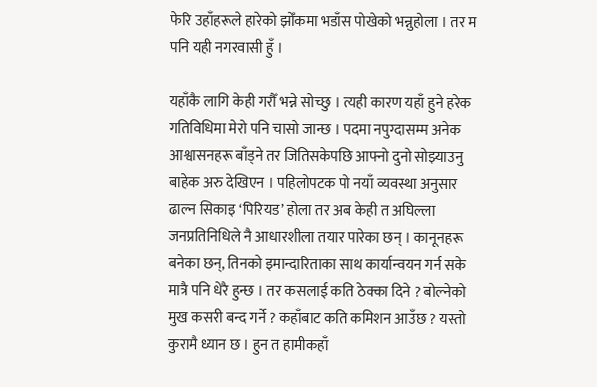फेरि उहाँहरूले हारेको झोँकमा भडाँस पोखेको भन्नुहोला । तर म पनि यही नगरवासी हुँ ।

यहाँकै लागि केही गरौँ भन्ने सोच्छु । त्यही कारण यहाँ हुने हरेक गतिविधिमा मेरो पनि चासो जान्छ । पदमा नपुग्दासम्म अनेक आश्वासनहरू बाँड्ने तर जितिसकेपछि आफ्नो दुनो सोझ्याउनु बाहेक अरु देखिएन । पहिलोपटक पो नयाँ व्यवस्था अनुसार ढाल्न सिकाइ ‘पिरियड’ होला तर अब केही त अघिल्ला जनप्रतिनिधिले नै आधारशीला तयार पारेका छन् । कानूनहरू बनेका छन्, तिनको इमान्दारिताका साथ कार्यान्वयन गर्न सके मात्रै पनि धेरै हुन्छ । तर कसलाई कति ठेक्का दिने ? बोल्नेको मुख कसरी बन्द गर्ने ? कहाँबाट कति कमिशन आउँछ ? यस्तो कुरामै ध्यान छ । हुन त हामीकहाँ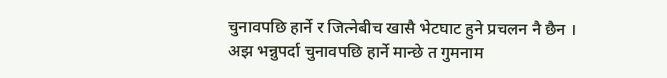चुनावपछि हार्ने र जित्नेबीच खासै भेटघाट हुने प्रचलन नै छैन । अझ भन्नुपर्दा चुनावपछि हार्ने मान्छे त गुमनाम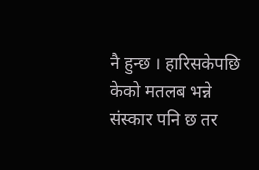नै हुन्छ । हारिसकेपछि केको मतलब भन्ने संस्कार पनि छ तर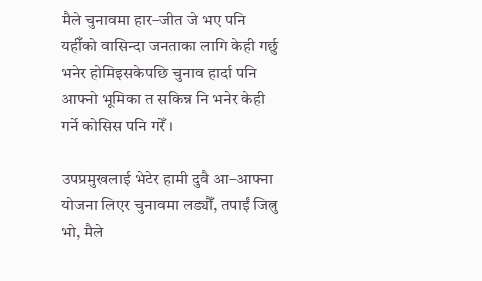मैले चुनावमा हार–जीत जे भए पनि यहीँको वासिन्दा जनताका लागि केही गर्छु भनेर होमिइसकेपछि चुनाव हार्दा पनि आफ्नो भूमिका त सकिन्न नि भनेर केही गर्ने कोसिस पनि गरेँ ।

उपप्रमुखलाई भेटेर हामी दुवै आ–आफ्ना योजना लिएर चुनावमा लड्यौँ, तपाईं जित्नु भो, मैले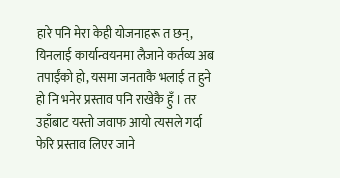हारे पनि मेरा केही योजनाहरू त छन्, यिनलाई कार्यान्वयनमा लैजाने कर्तव्य अब तपाईंको हो, यसमा जनताकै भलाई त हुने हो नि भनेर प्रस्ताव पनि राखेकै हुँ । तर उहाँबाट यस्तो जवाफ आयो त्यसले गर्दा फेरि प्रस्ताव लिएर जाने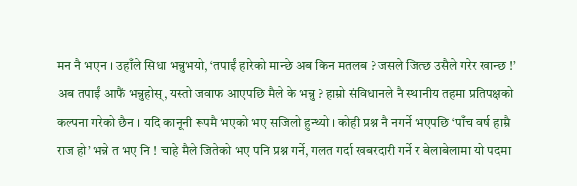मन नै भएन । उहाँले सिधा भन्नुभयो, ‘तपाईं हारेको मान्छे अब किन मतलब ? जसले जित्छ उसैले गरेर खान्छ !’ अब तपाईं आफैं भन्नुहोस्, यस्तो जवाफ आएपछि मैले के भन्नु ? हाम्रो संविधानले नै स्थानीय तहमा प्रतिपक्षको कल्पना गरेको छैन । यदि कानूनी रूपमै भएको भए सजिलो हुन्थ्यो । कोही प्रश्न नै नगर्ने भएपछि ‘पाँच वर्ष हाम्रै राज हो’ भन्ने त भए नि ! चाहे मैले जितेको भए पनि प्रश्न गर्ने, गलत गर्दा खबरदारी गर्ने र बेलाबेलामा यो पदमा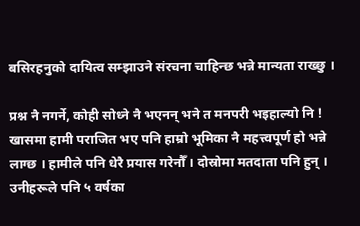बसिरहनुको दायित्व सम्झाउने संरचना चाहिन्छ भन्ने मान्यता राख्छु ।

प्रश्न नै नगर्ने, कोही सोध्ने नै भएनन् भने त मनपरी भइहाल्यो नि ! खासमा हामी पराजित भए पनि हाम्रो भूमिका नै महत्त्वपूर्ण हो भन्ने लाग्छ । हामीले पनि धेरै प्रयास गरेनौँ । दोस्रोमा मतदाता पनि हुन् । उनीहरूले पनि ५ वर्षका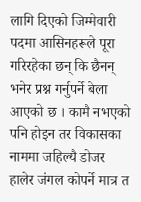लागि दिएको जिम्मेवारी पदमा आसिनहरूले पूरा गरिरहेका छन् कि छैनन् भनेर प्रश्न गर्नुपर्ने बेला आएको छ । कामै नभएको पनि होइन तर विकासका नाममा जहिल्यै डोजर हालेर जंगल कोपर्ने मात्र त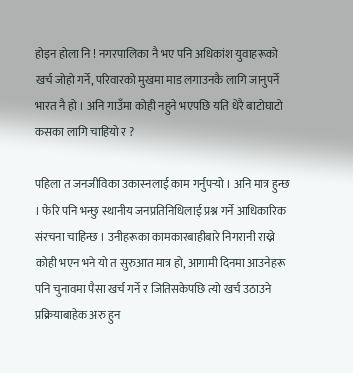होइन होला नि ! नगरपालिका नै भए पनि अधिकांश युवाहरूको खर्च जोहो गर्ने, परिवारको मुखमा माड लगाउनकै लागि जानुपर्ने भारत नै हो । अनि गाउँमा कोही नहुने भएपछि यति धेरै बाटोघाटो कसका लागि चाहियो र ?

पहिला त जनजीविका उकास्नलाई काम गर्नुपर्‍यो । अनि मात्र हुन्छ । फेरि पनि भन्छु स्थानीय जनप्रतिनिधिलाई प्रश्न गर्ने आधिकारिक संरचना चाहिन्छ । उनीहरूका कामकारबाहीबारे निगरानी राख्ने कोही भएन भने यो त सुरुआत मात्र हो, आगामी दिनमा आउनेहरू पनि चुनावमा पैसा खर्च गर्ने र जितिसकेपछि त्यो खर्च उठाउने प्रक्रियाबाहेक अरु हुन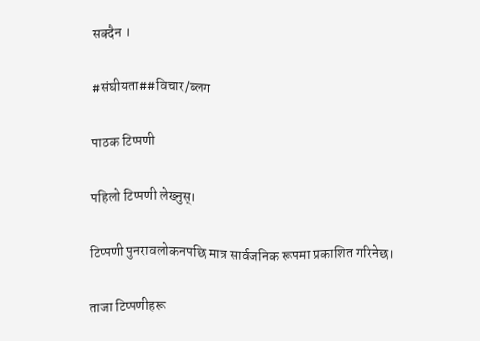सक्दैन ।

#संघीयता##विचार/ब्लग

पाठक टिप्पणी

पहिलो टिप्पणी लेख्नुस्।

टिप्पणी पुनरावलोकनपछि मात्र सार्वजनिक रूपमा प्रकाशित गरिनेछ।

ताजा टिप्पणीहरू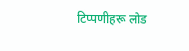टिप्पणीहरू लोड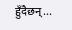हुँदैछन्...